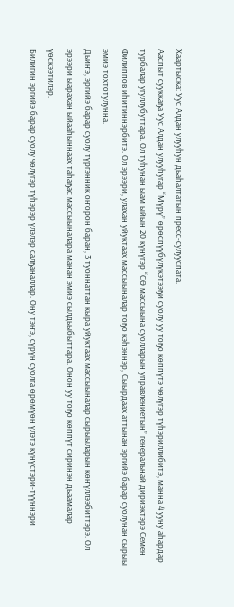Хаартыска: Уус Алдан улууһун дьаһалтатын пресс-сулууспата.
Ааспыт сууккаҕа Уус Алдан улууһугар “Мүрү” өрөспүүбүлүкэтээҕи суолу уу тоҕо көппүтэ чөлүгэр түһэриллибитэ, манна 4 ууну аһардар турбалар угуллубуттара. Ол туһунан ыам ыйын 20 күнүгэр “СӨ массыына суолларын управлениетын” генеральнай дириэктэрэ Семен Филиппов иһитиннэрбитэ. Ол эрээри, улахан уйуктаах массыыналар тоҕо кэһэннэр, Сыырдаах аттынан эргийэ барар суолунан сырыы эмиэ тохтотулунна.
Дьиҥэ, эргийэ барар суолу түргэнник оҥорон баран, 3 туоннаттан кыра уйуктаах массыыналар сырыыларын көҥүллээбиттэрэ. Ол эрээри ыарахан ыйааһыннаах таһаҕас массыыналара манан эмиэ сылдьыбыттара. Онон уу тоҕо көппүт сиринэн дьаамалар үөскээтилэр.
Билигин эргийэ барар суолу чөлүгэр түһэрэр үлэлэр салҕаналлар. Ону тэҥэ, сүрүн суолга өрөмүөн үлэтэ күнүстэри-түүннэри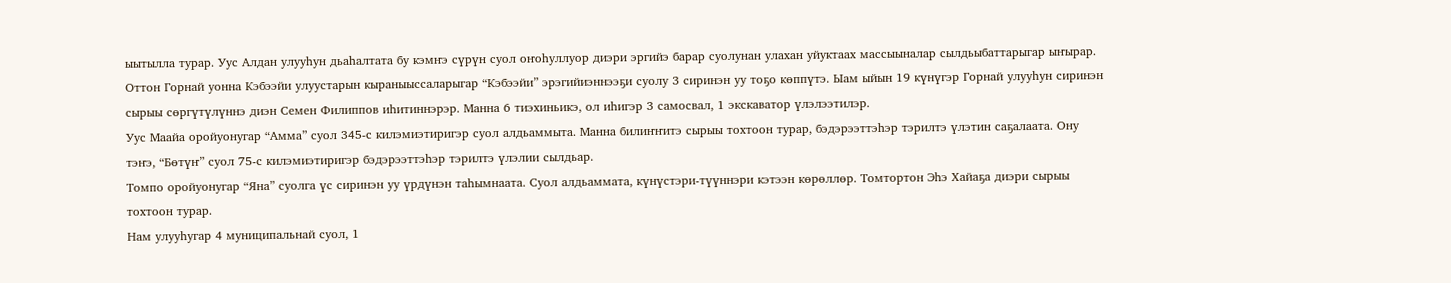ыытылла турар. Уус Алдан улууһун дьаһалтата бу кэмҥэ сүрүн суол оҥоһуллуор диэри эргийэ барар суолунан улахан уйуктаах массыыналар сылдьыбаттарыгар ыҥырар.
Оттон Горнай уонна Кэбээйи улуустарын кыраныыссаларыгар “Кэбээйи” эрэгийиэннээҕи суолу 3 сиринэн уу тоҕо көппүтэ. Ыам ыйын 19 күнүгэр Горнай улууһун сиринэн сырыы сөргүтүлүннэ диэн Семен Филиппов иһитиннэрэр. Манна 6 тиэхиньикэ, ол иһигэр 3 самосвал, 1 экскаватор үлэлээтилэр.
Уус Маайа оройуонугар “Амма” суол 345-с килэмиэтиригэр суол алдьаммыта. Манна билиҥҥитэ сырыы тохтоон турар, бэдэрээттэһэр тэрилтэ үлэтин саҕалаата. Ону тэҥэ, “Бөтүҥ” суол 75-с килэмиэтиригэр бэдэрээттэһэр тэрилтэ үлэлии сылдьар.
Томпо оройуонугар “Яна” суолга үс сиринэн уу үрдүнэн таһымнаата. Суол алдьаммата, күнүстэри-түүннэри кэтээн көрөллөр. Томтортон Эһэ Хайаҕа диэри сырыы тохтоон турар.
Нам улууһугар 4 муниципальнай суол, 1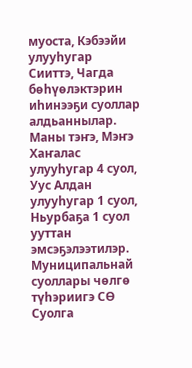муоста, Кэбээйи улууһугар Сииттэ, Чагда бөһүөлэктэрин иһинээҕи суоллар алдьаннылар. Маны тэҥэ, Мэҥэ Хаҥалас улууһугар 4 суол, Уус Алдан улууһугар 1 суол, Ньурбаҕа 1 суол ууттан эмсэҕэлээтилэр.
Муниципальнай суоллары чөлгө түһэриигэ СӨ Суолга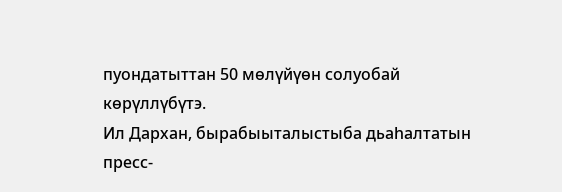пуондатыттан 50 мөлүйүөн солуобай көрүллүбүтэ.
Ил Дархан, бырабыыталыстыба дьаһалтатын пресс-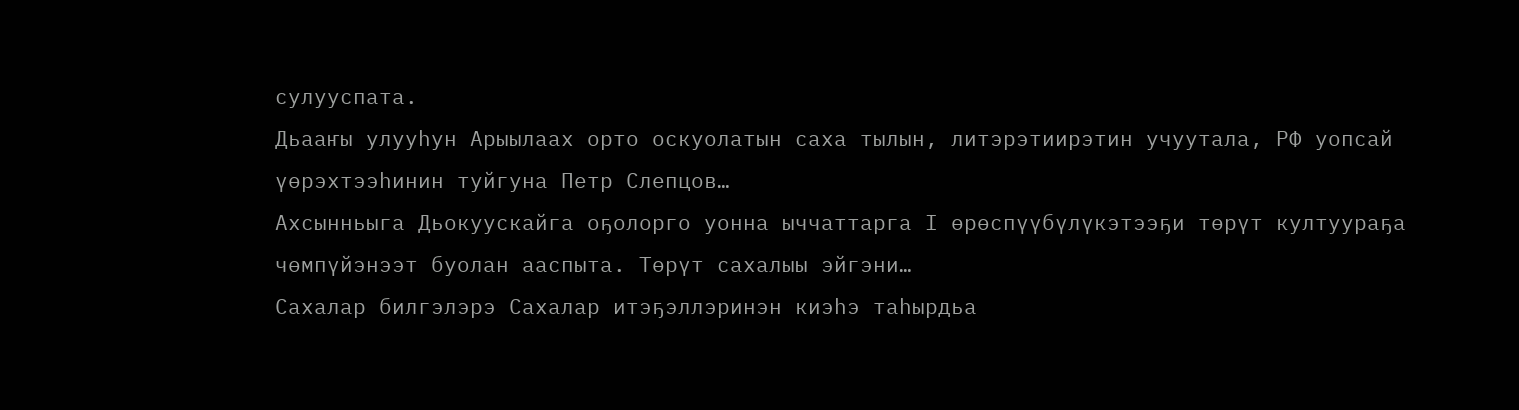сулууспата.
Дьааҥы улууһун Арыылаах орто оскуолатын саха тылын, литэрэтиирэтин учуутала, РФ уопсай үөрэхтээһинин туйгуна Петр Слепцов…
Ахсынньыга Дьокуускайга оҕолорго уонна ыччаттарга I өрөспүүбүлүкэтээҕи төрүт култуураҕа чөмпүйэнээт буолан ааспыта. Төрүт сахалыы эйгэни…
Сахалар билгэлэрэ Сахалар итэҕэллэринэн киэһэ таһырдьа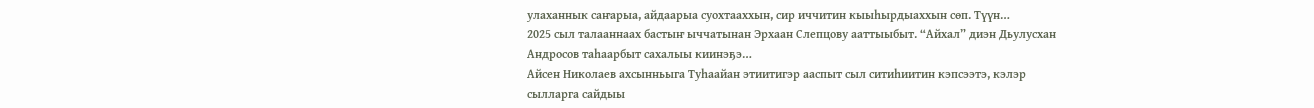улаханнык саҥарыа, айдаарыа суохтааххын, сир иччитин кыыһырдыаххын сөп. Түүн…
2025 сыл талааннаах бастыҥ ыччатынан Эрхаан Слепцову ааттыыбыт. “Айхал” диэн Дьулусхан Андросов таһаарбыт сахалыы киинэҕэ…
Айсен Николаев ахсынньыга Туһаайан этиитигэр ааспыт сыл ситиһиитин кэпсээтэ, кэлэр сылларга сайдыы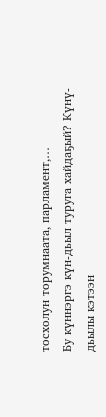тосхолун торумнаата, парламент,…
Бу күннэргэ күн-дьыл туруга хайдаҕый? Күнү-дьылы кэтээн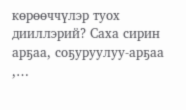көрөөччүлэр туох дииллэрий? Саха сирин арҕаа, соҕуруулуу-арҕаа ,…